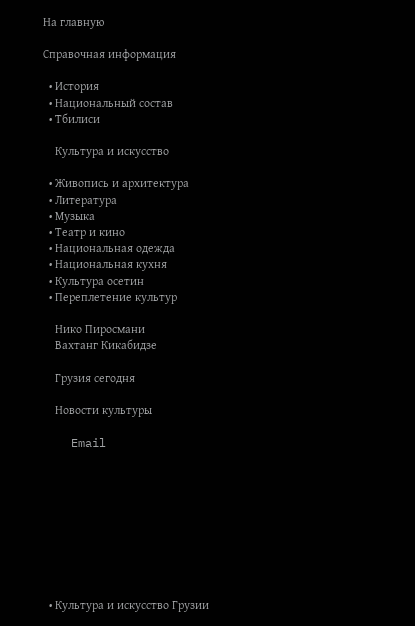На главную

Справочная информация

  • История
  • Национальный состав
  • Тбилиси

    Культура и искусство

  • Живопись и архитектура
  • Литература
  • Музыка
  • Театр и кино
  • Национальная одежда
  • Национальная кухня
  • Культура осетин
  • Переплетение культур

    Нико Пиросмани
    Вахтанг Кикабидзе

    Грузия сегодня

    Новости культуры

    Email









  • Культура и искусство Грузии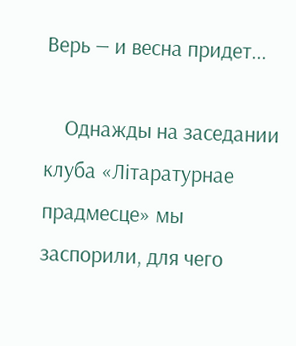Верь — и весна придет...

    Однажды на заседании клуба «Лiтаратурнае прадмесце» мы заспорили, для чего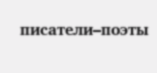писатели–поэты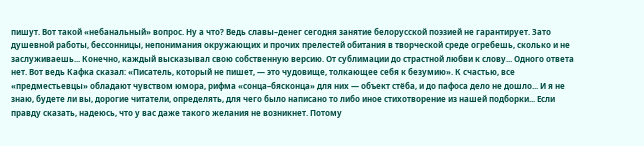пишут. Вот такой «небанальный» вопрос. Ну а что? Ведь славы–денег сегодня занятие белорусской поэзией не гарантирует. Зато душевной работы, бессонницы, непонимания окружающих и прочих прелестей обитания в творческой среде огребешь, сколько и не заслуживаешь... Конечно, каждый высказывал свою собственную версию. От сублимации до страстной любви к слову... Одного ответа нет. Вот ведь Кафка сказал: «Писатель, который не пишет, — это чудовище, толкающее себя к безумию». К счастью, все «предместьевцы» обладают чувством юмора, рифма «сонца–бясконца» для них — объект стёба, и до пафоса дело не дошло... И я не знаю, будете ли вы, дорогие читатели, определять, для чего было написано то либо иное стихотворение из нашей подборки... Если правду сказать, надеюсь, что у вас даже такого желания не возникнет. Потому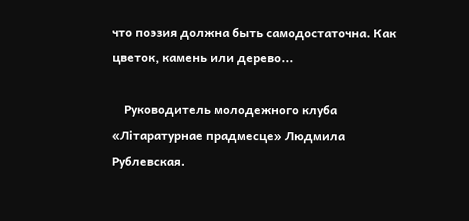что поэзия должна быть самодостаточна. Как цветок, камень или дерево...

    Руководитель молодежного клуба «Лiтаратурнае прадмесце» Людмила Рублевская.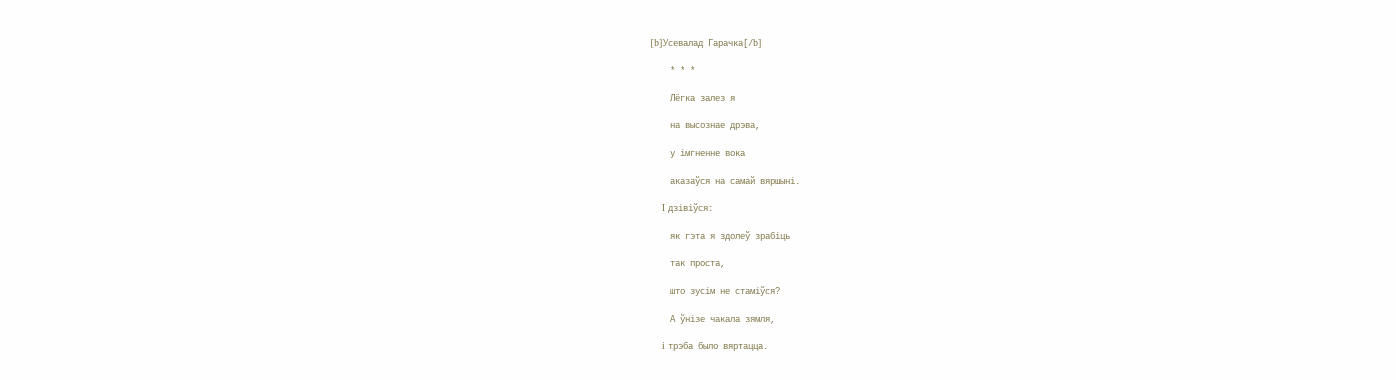[b]Усевалад Гарачка[/b]

    * * *

    Лёгка залез я

    на высознае дрэва,

    у iмгненне вока

    аказаўся на самай вяршынi.

    I дзiвiўся:

    як гэта я здолеў зрабiць

    так проста,

    што зусiм не стамiўся?

    А ўнiзе чакала зямля,

    i трэба было вяртацца.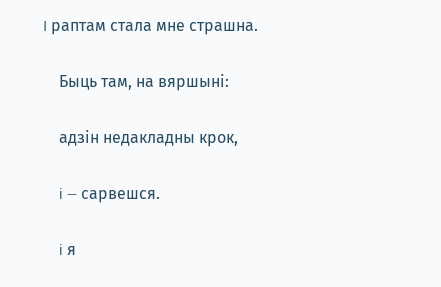I раптам стала мне страшна.

    Быць там, на вяршынi:

    адзiн недакладны крок,

    i — сарвешся.

    i я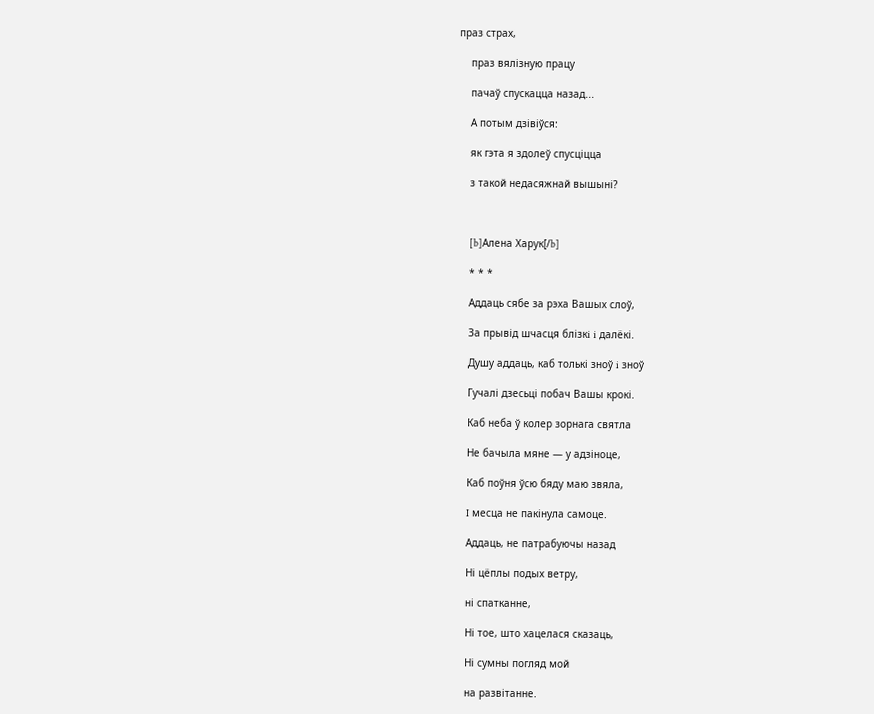праз страх,

    праз вялiзную працу

    пачаў спускацца назад...

    А потым дзiвiўся:

    як гэта я здолеў спусцiцца

    з такой недасяжнай вышынi?



    [b]Алена Харук[/b]

    * * *

    Аддаць сябе за рэха Вашых слоў,

    За прывiд шчасця блiзкi i далёкi.

    Душу аддаць, каб толькi зноў i зноў

    Гучалi дзесьцi побач Вашы крокi.

    Каб неба ў колер зорнага святла

    Не бачыла мяне — у адзiноце,

    Каб поўня ўсю бяду маю звяла,

    I месца не пакiнула самоце.

    Аддаць, не патрабуючы назад

    Нi цёплы подых ветру,

    нi спатканне,

    Нi тое, што хацелася сказаць,

    Нi сумны погляд мой

    на развiтанне.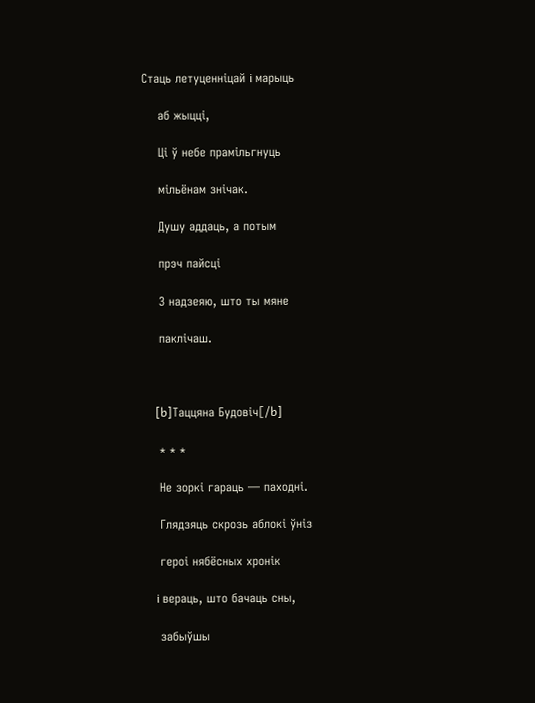Стаць летуценнiцай i марыць

    аб жыццi,

    Цi ў небе прамiльгнуць

    мiльёнам знiчак.

    Душу аддаць, а потым

    прэч пайсцi

    З надзеяю, што ты мяне

    паклiчаш.



    [b]Таццяна Будовiч[/b]

    * * *

    Не зоркi гараць — паходнi.

    Глядзяць скрозь аблокi ўнiз

    героi нябёсных хронiк

    i вераць, што бачаць сны,

    забыўшы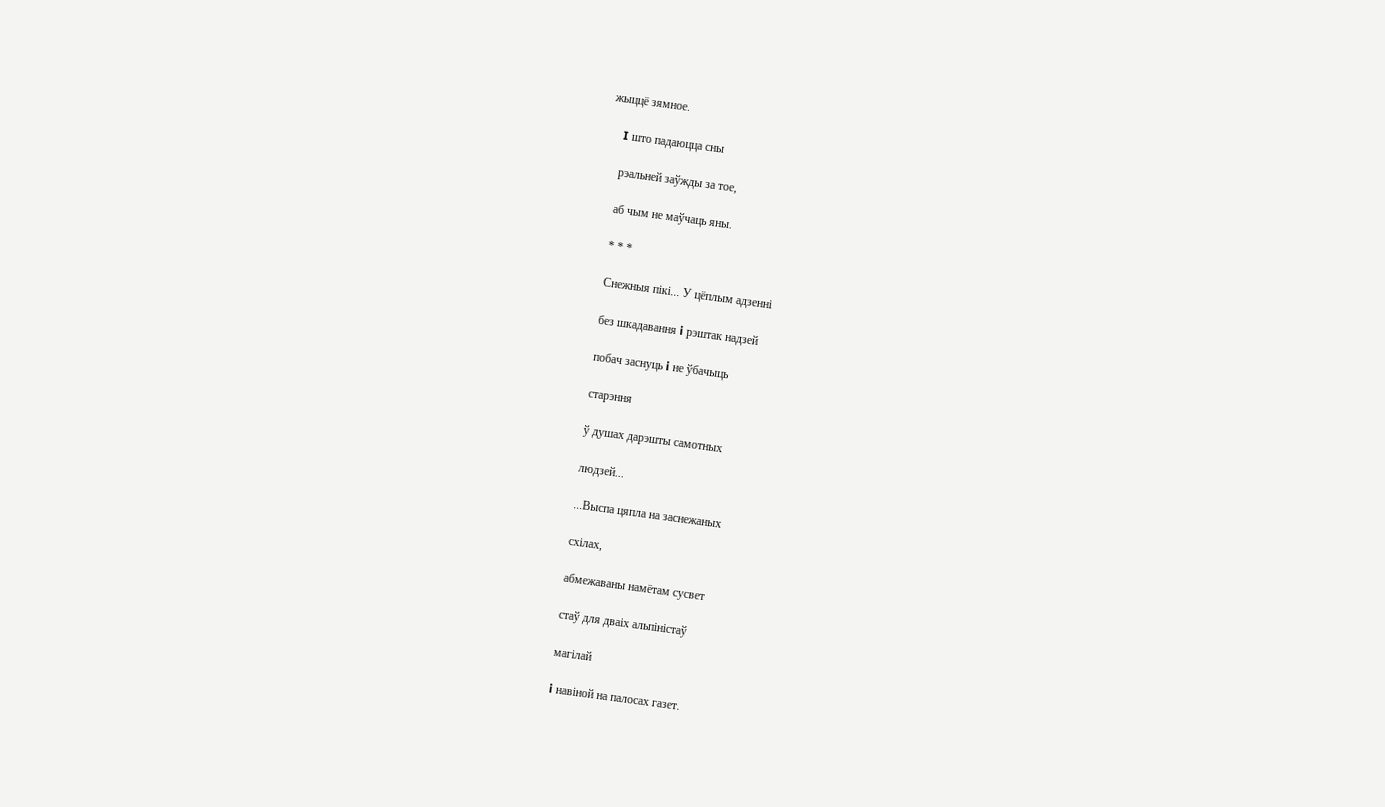жыццё зямное.

    I што падаюцца сны

    рэальней заўжды за тое,

    аб чым не маўчаць яны.

    * * *

    Снежныя пiкi... У цёплым адзеннi

    без шкадавання i рэштак надзей

    побач заснуць i не ўбачыць

    старэння

    ў душах дарэшты самотных

    людзей...

    ...Выспа цяпла на заснежаных

    схiлах,

    абмежаваны намётам сусвет

    стаў для дваiх альпiнiстаў

    магiлай

    i навiной на палосах газет.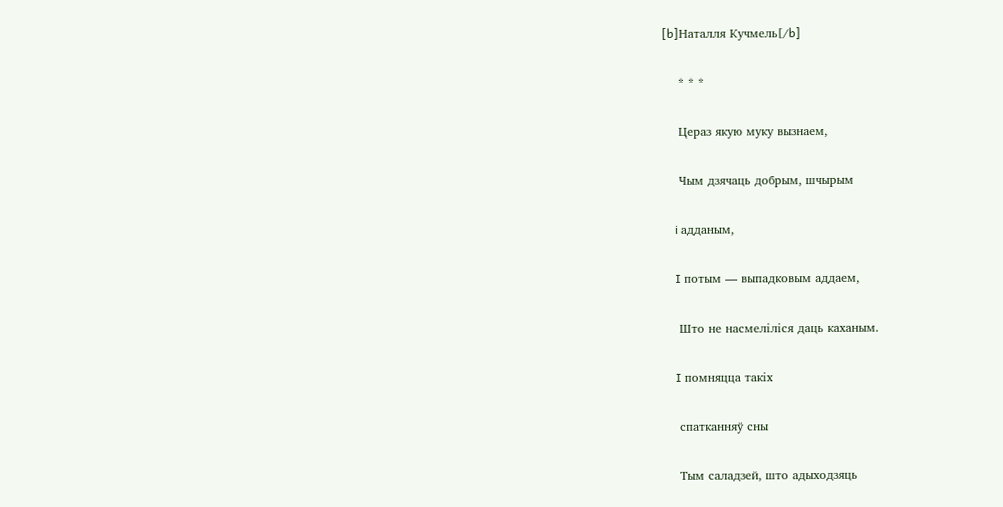[b]Наталля Кучмель[/b]

    * * *

    Цераз якую муку вызнаем,

    Чым дзячаць добрым, шчырым

    i адданым,

    I потым — выпадковым аддаем,

    Што не насмелiлiся даць каханым.

    I помняцца такiх

    спатканняў сны

    Тым саладзей, што адыходзяць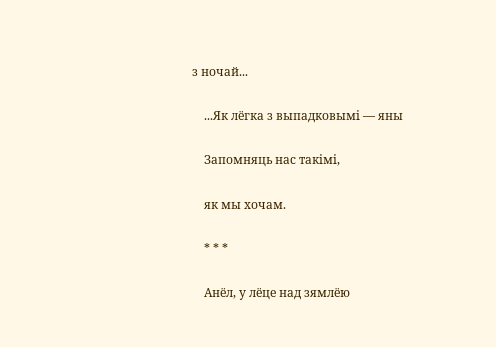з ночай...

    ...Як лёгка з выпадковымi — яны

    Запомняць нас такiмi,

    як мы хочам.

    * * *

    Анёл, у лёце над зямлёю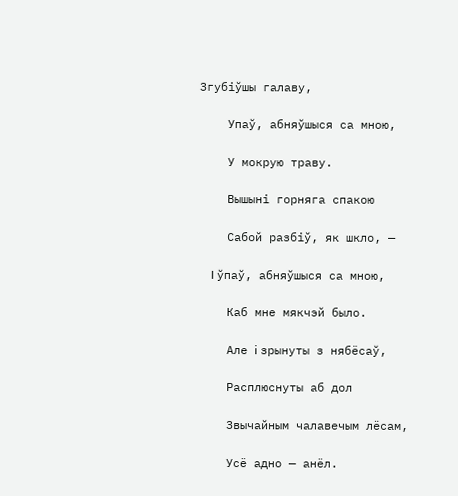Згубiўшы галаву,

    Упаў, абняўшыся са мною,

    У мокрую траву.

    Вышынi горняга спакою

    Сабой разбiў, як шкло, —

    I ўпаў, абняўшыся са мною,

    Каб мне мякчэй было.

    Але i зрынуты з нябёсаў,

    Расплюснуты аб дол

    Звычайным чалавечым лёсам,

    Усё адно — анёл.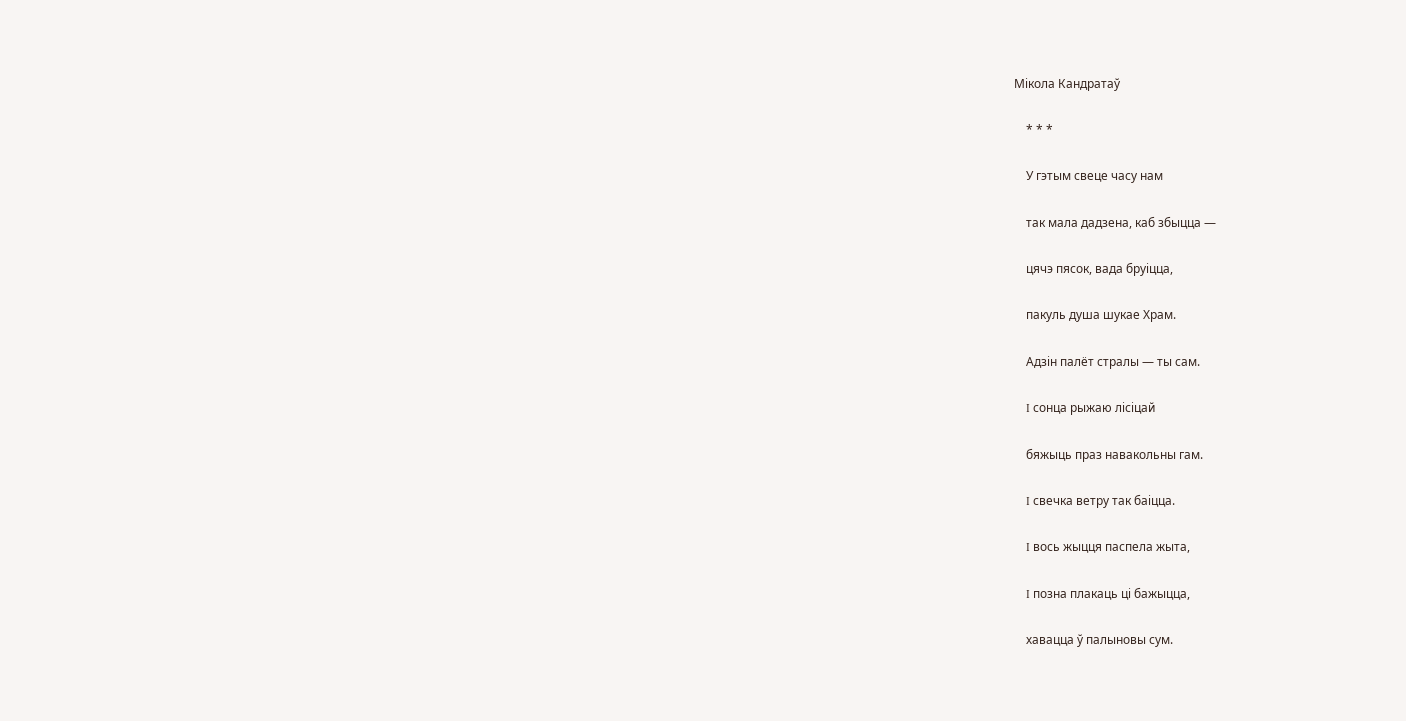Мiкола Кандратаў

    * * *

    У гэтым свеце часу нам

    так мала дадзена, каб збыцца —

    цячэ пясок, вада бруiцца,

    пакуль душа шукае Храм.

    Адзiн палёт стралы — ты сам.

    I сонца рыжаю лiсiцай

    бяжыць праз навакольны гам.

    I свечка ветру так баiцца.

    I вось жыцця паспела жыта,

    I позна плакаць цi бажыцца,

    хавацца ў палыновы сум.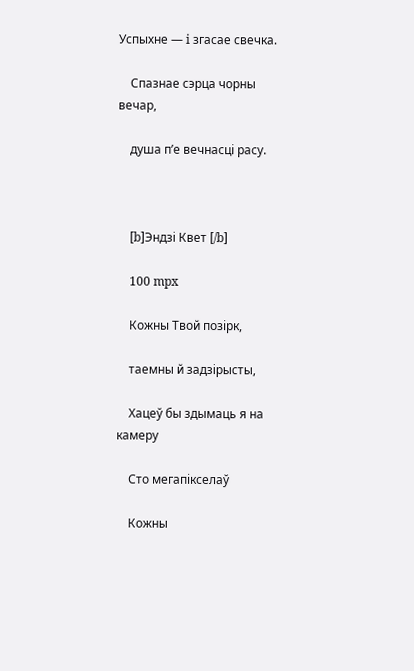Успыхне — i згасае свечка.

    Спазнае сэрца чорны вечар,

    душа п’е вечнасцi расу.



    [b]Эндзi Квет [/b]

    100 mpx

    Кожны Твой позiрк,

    таемны й задзiрысты,

    Хацеў бы здымаць я на камеру

    Сто мегапiкселаў

    Кожны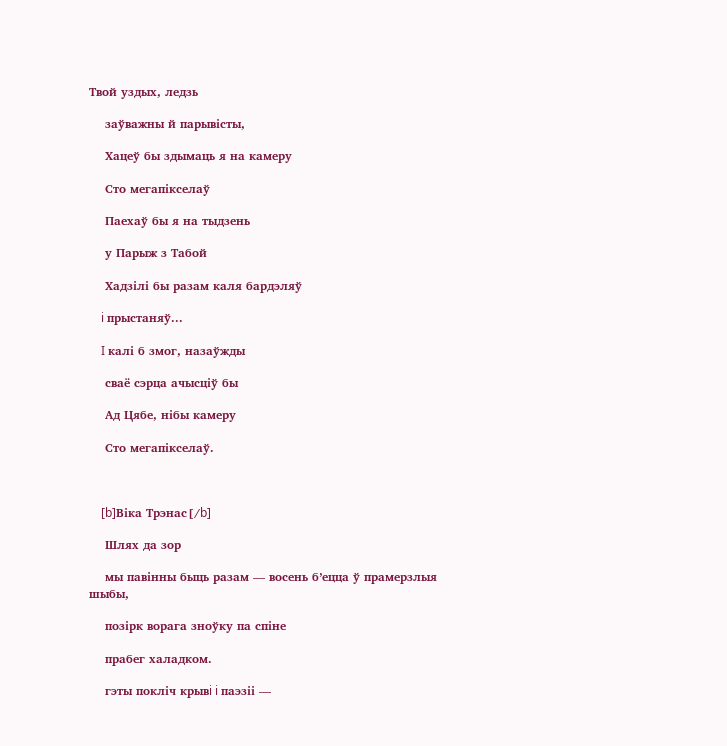Твой уздых, ледзь

    заўважны й парывiсты,

    Хацеў бы здымаць я на камеру

    Сто мегапiкселаў

    Паехаў бы я на тыдзень

    у Парыж з Табой

    Хадзiлi бы разам каля бардэляў

    i прыстаняў...

    I калi б змог, назаўжды

    сваё сэрца ачысцiў бы

    Ад Цябе, нiбы камеру

    Сто мегапiкселаў.



    [b]Вiка Трэнас[/b]

    Шлях да зор

    мы павiнны быць разам — восень б’ецца ў прамерзлыя шыбы,

    позiрк ворага зноўку па спiне

    прабег халадком.

    гэты поклiч крывi i паэзii —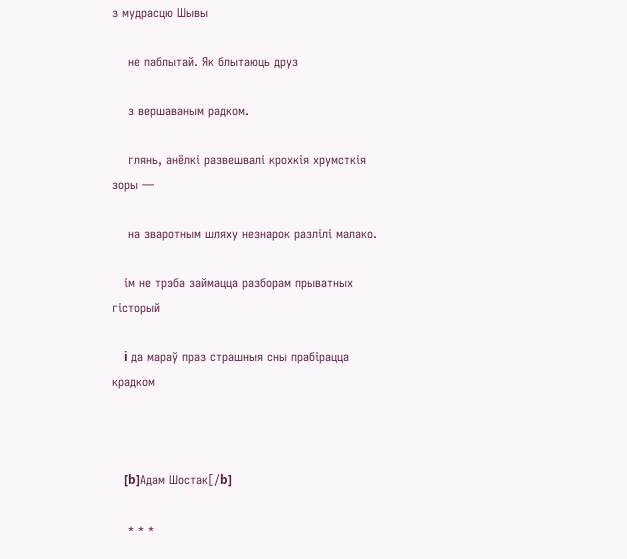з мудрасцю Шывы

    не паблытай. Як блытаюць друз

    з вершаваным радком.

    глянь, анёлкi развешвалi крохкiя хрумсткiя зоры —

    на зваротным шляху незнарок разлiлi малако.

    iм не трэба займацца разборам прыватных гiсторый

    i да мараў праз страшныя сны прабiрацца крадком



    [b]Адам Шостак[/b]

    * * *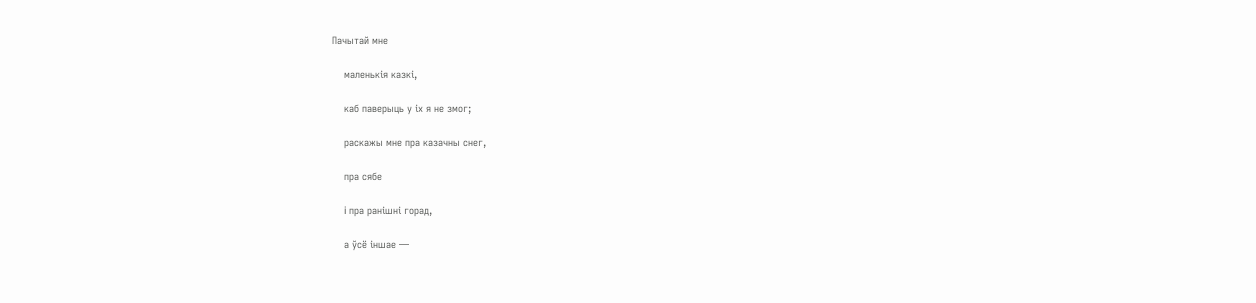Пачытай мне

    маленькiя казкi,

    каб паверыць у iх я не змог;

    раскажы мне пра казачны снег,

    пра сябе

    i пра ранiшнi горад,

    а ўсё iншае —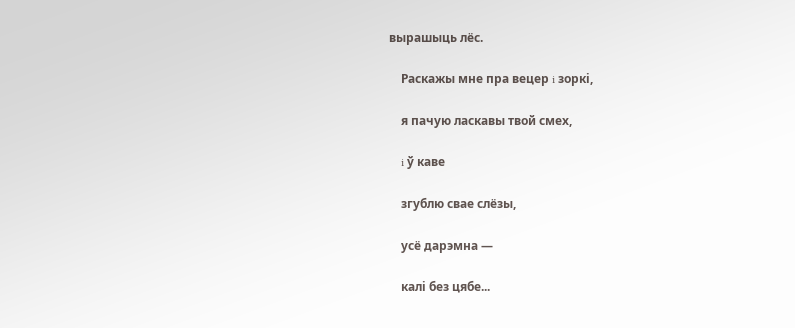вырашыць лёс.

    Раскажы мне пра вецер i зоркi,

    я пачую ласкавы твой смех,

    i ў каве

    згублю свае слёзы,

    усё дарэмна —

    калi без цябе...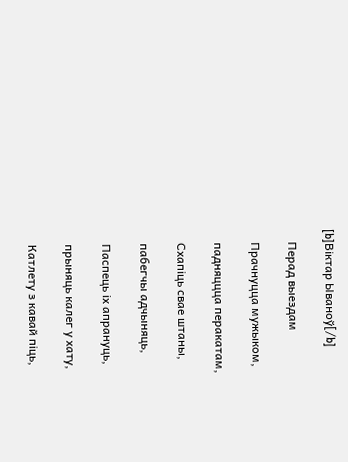[b]Вiктар Ываноў[/b]

    Перад выездам

    Прачнуцца мужыком,

    падняццца перакатам,

    Схапiць свае штаны,

    пабегчы адчыняць,

    Паспець iх апрануць,

    прыняць калег у хату,

    Катлету з кавай пiць,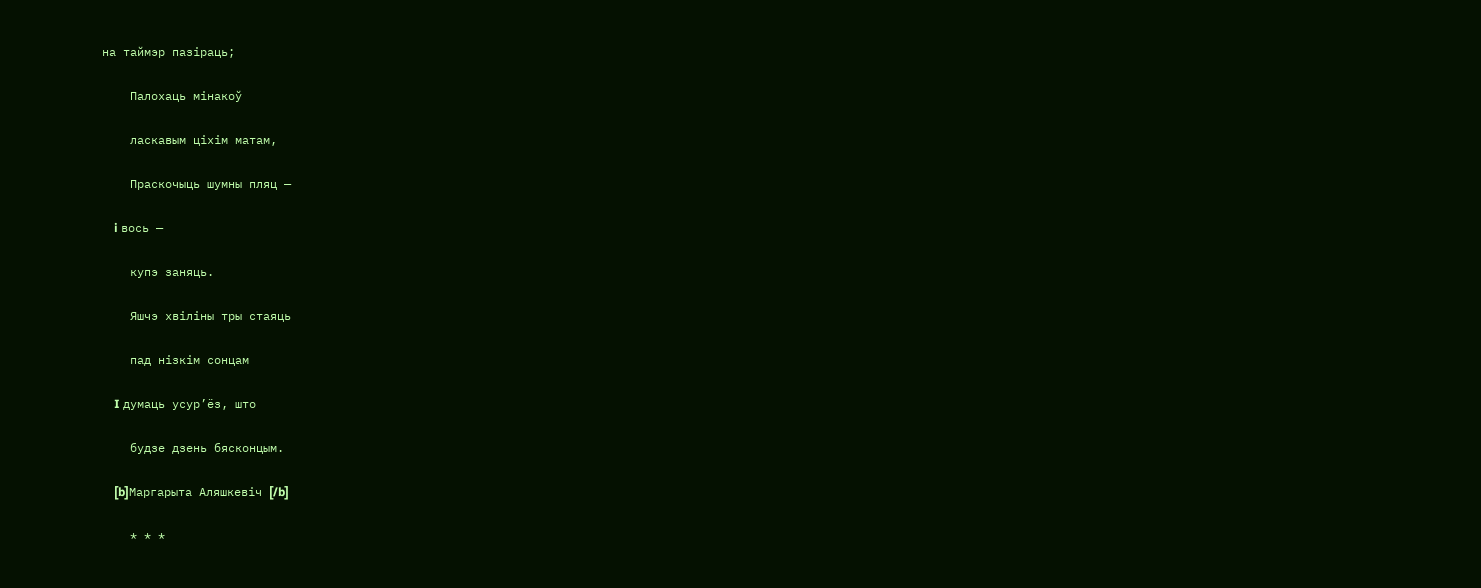на таймэр пазiраць;

    Палохаць мiнакоў

    ласкавым цiхiм матам,

    Праскочыць шумны пляц —

    i вось —

    купэ заняць.

    Яшчэ хвiлiны тры стаяць

    пад нiзкiм сонцам

    I думаць усур’ёз, што

    будзе дзень бясконцым.

    [b]Маргарыта Аляшкевiч [/b]

    * * *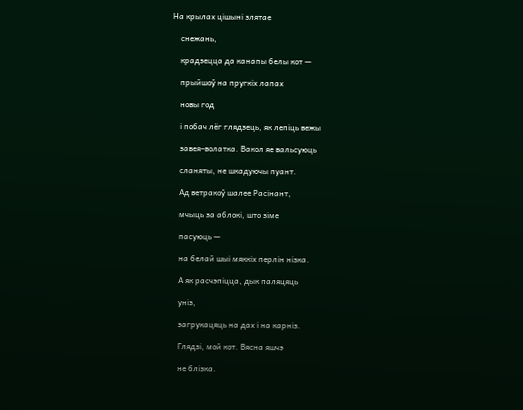На крылах цiшынi злятае

    снежань,

    крадзецца да канапы белы кот —

    прыйшоў на пругкiх лапах

    новы год

    i побач лёг глядзець, як лепiць вежы

    завея–волатка. Вакол яе вальсуюць

    сланяты, не шкадуючы пуант.

    Ад ветракоў шалее Расiнант,

    мчыць за аблокi, што зiме

    пасуюць —

    на белай шыi мяккiх перлiн нiзка.

    А як расчэпiцца, дык паляцяць

    унiз,

    загрукацяць на дах i на карнiз.

    Глядзi, мой кот. Вясна яшчэ

    не блiзка.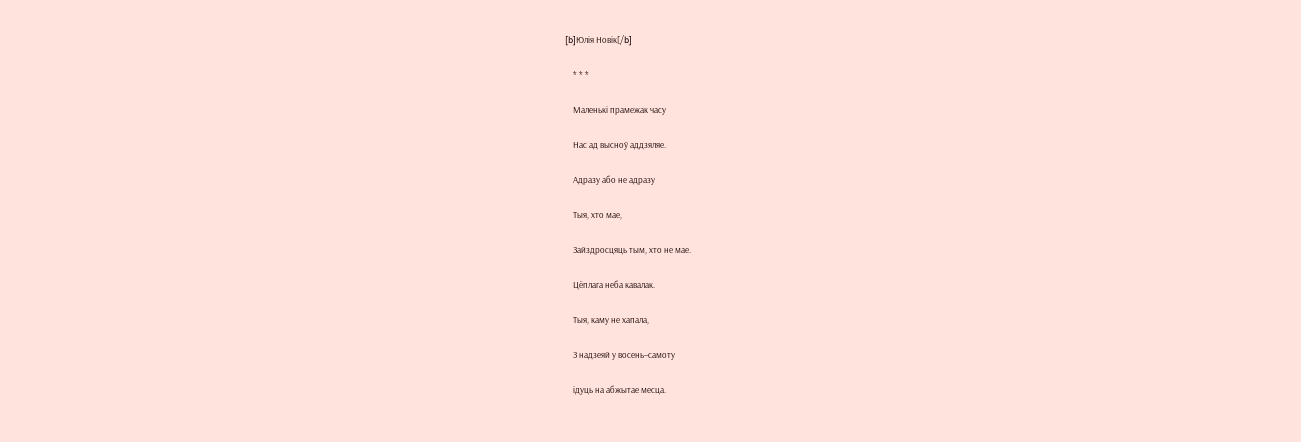[b]Юлiя Новiк[/b]

    * * *

    Маленькi прамежак часу

    Нас ад высноў аддзяляе.

    Адразу або не адразу

    Тыя, хто мае,

    Зайздросцяць тым, хто не мае.

    Цёплага неба кавалак.

    Тыя, каму не хапала,

    З надзеяй у восень–самоту

    iдуць на абжытае месца.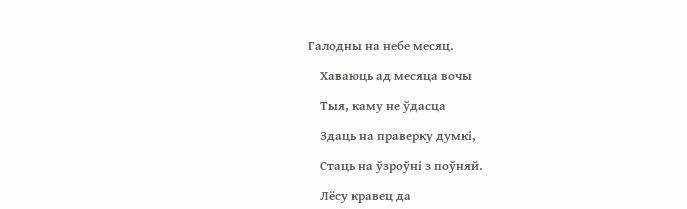Галодны на небе месяц.

    Хаваюць ад месяца вочы

    Тыя, каму не ўдасца

    Здаць на праверку думкi,

    Стаць на ўзроўнi з поўняй.

    Лёсу кравец да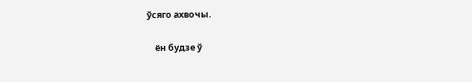ўсяго ахвочы.

    ён будзе ў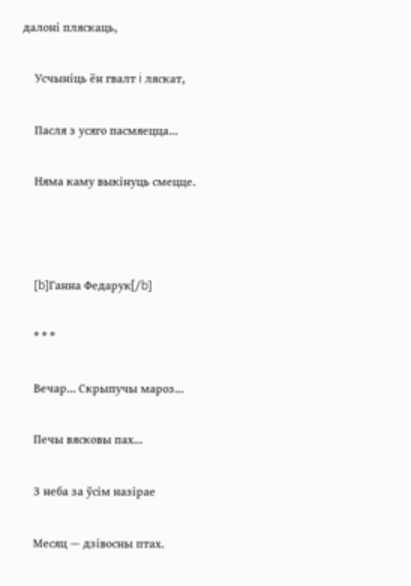далонi пляскаць,

    Усчынiць ён гвалт i ляскат,

    Пасля з усяго пасмяецца...

    Няма каму выкiнуць смецце.



    [b]Ганна Федарук[/b]

    * * *

    Вечар... Скрыпучы мароз...

    Печы вясковы пах...

    З неба за ўсiм назiрае

    Месяц — дзiвосны птах.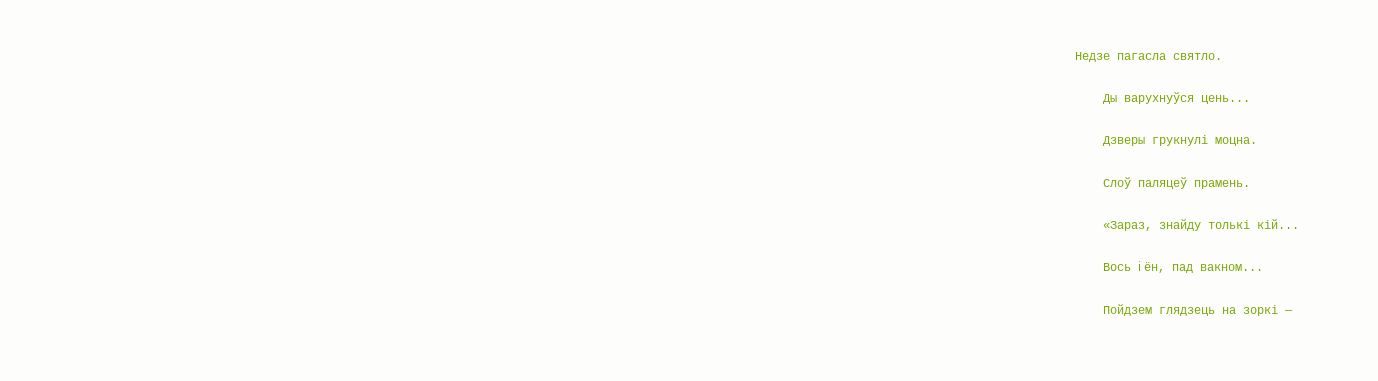Недзе пагасла святло.

    Ды варухнуўся цень...

    Дзверы грукнулi моцна.

    Слоў паляцеў прамень.

    «Зараз, знайду толькi кiй...

    Вось i ён, пад вакном...

    Пойдзем глядзець на зоркi —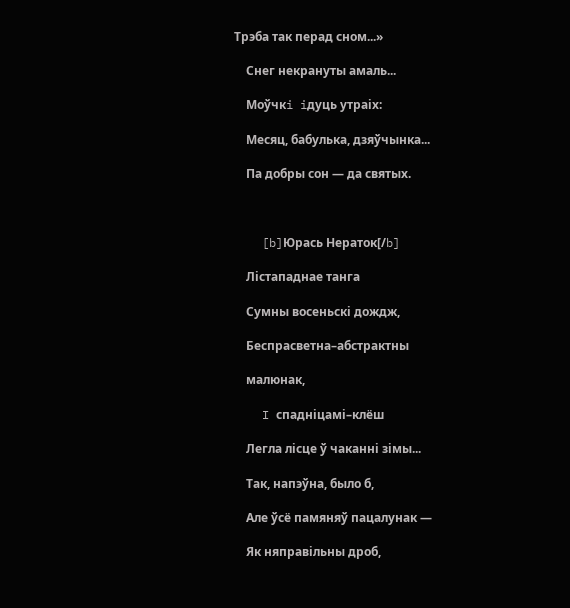Трэба так перад сном...»

    Снег некрануты амаль...

    Моўчкi iдуць утраiх:

    Месяц, бабулька, дзяўчынка...

    Па добры сон — да святых.



    [b]Юрась Нераток[/b]

    Лiстападнае танга

    Сумны восеньскi дождж,

    Беспрасветна–абстрактны

    малюнак,

    I спаднiцамi–клёш

    Легла лiсце ў чаканнi зiмы...

    Так, напэўна, было б,

    Але ўсё памяняў пацалунак —

    Як няправiльны дроб,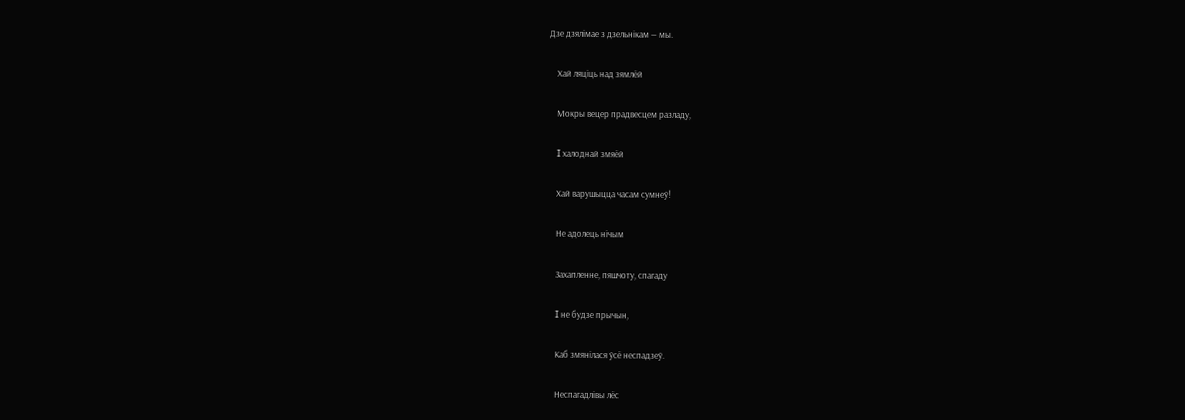Дзе дзялiмае з дзельнiкам — мы.

    Хай ляцiць над зямлёй

    Мокры вецер прадвесцем разладу,

    I халоднай змяёй

    Хай варушыцца часам сумнеў!

    Не адолець нiчым

    Захапленне, пяшчоту, спагаду

    I не будзе прычын,

    Каб змянiлася ўсё неспадзеў.

    Неспагадлiвы лёс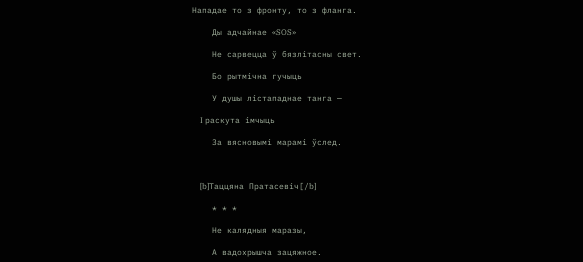Нападае то з фронту, то з фланга.

    Ды адчайнае «SOS»

    Не сарвецца ў бязлiтасны свет.

    Бо рытмiчна гучыць

    У душы лiстападнае танга —

    I раскута iмчыць

    За вясновымi марамi ўслед.



    [b]Таццяна Пратасевiч[/b]

    * * *

    Не калядныя маразы,

    А вадохрышча зацяжное.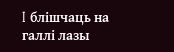I блiшчаць на галлi лазы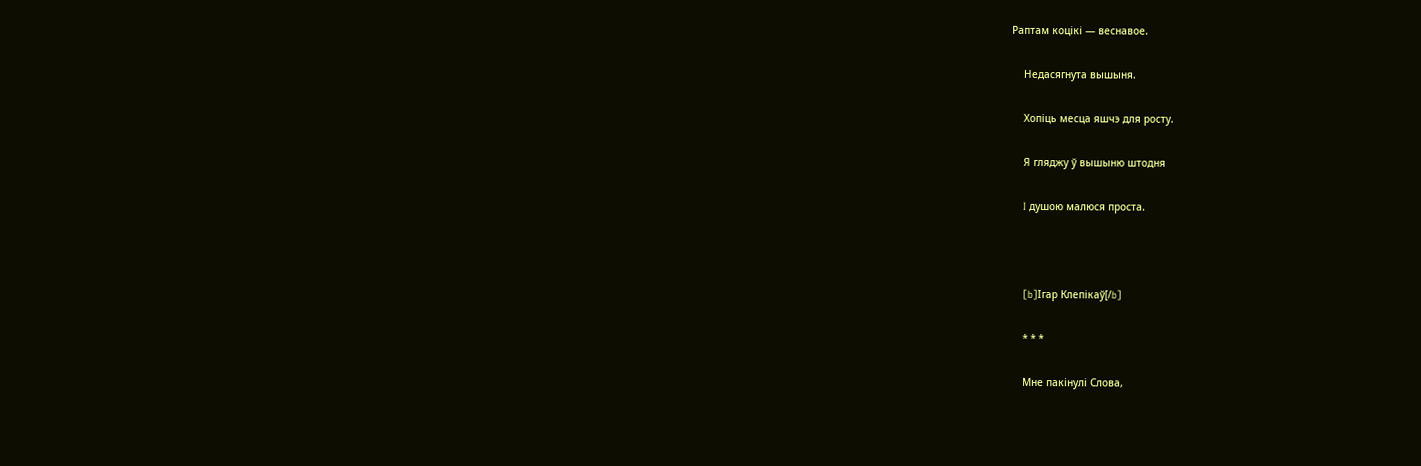Раптам коцiкi — веснавое.

    Недасягнута вышыня.

    Хопiць месца яшчэ для росту.

    Я гляджу ў вышыню штодня

    I душою малюся проста.



    [b]Iгар Клепiкаў[/b]

    * * *

    Мне пакiнулi Слова,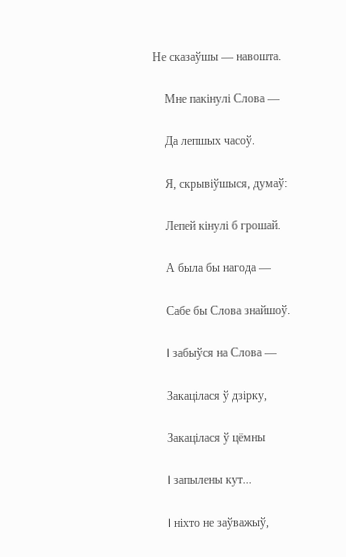Не сказаўшы — навошта.

    Мне пакiнулi Слова —

    Да лепшых часоў.

    Я, скрывiўшыся, думаў:

    Лепей кiнулi б грошай.

    А была бы нагода —

    Сабе бы Слова знайшоў.

    I забыўся на Слова —

    Закацiлася ў дзiрку,

    Закацiлася ў цёмны

    I запылены кут...

    I нiхто не заўважыў,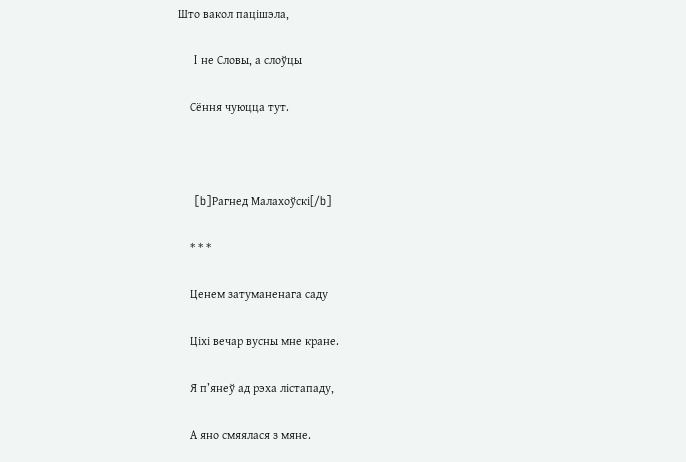Што вакол пацiшэла,

    I не Словы, а слоўцы

    Сёння чуюцца тут.



    [b]Рагнед Малахоўскi[/b]

    * * *

    Ценем затуманенага саду

    Цiхi вечар вусны мне кране.

    Я п’янеў ад рэха лiстападу,

    А яно смяялася з мяне.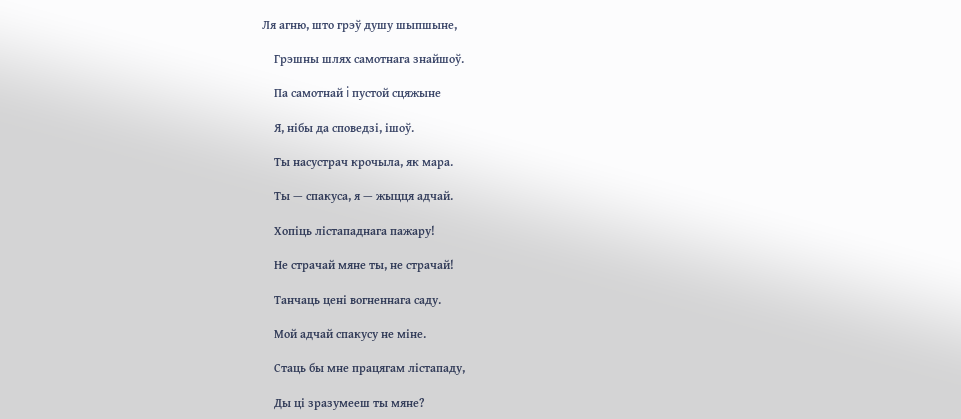Ля агню, што грэў душу шыпшыне,

    Грэшны шлях самотнага знайшоў.

    Па самотнай i пустой сцяжыне

    Я, нiбы да споведзi, iшоў.

    Ты насустрач крочыла, як мара.

    Ты — спакуса, я — жыцця адчай.

    Хопiць лiстападнага пажару!

    Не страчай мяне ты, не страчай!

    Танчаць ценi вогненнага саду.

    Мой адчай спакусу не мiне.

    Стаць бы мне працягам лiстападу,

    Ды цi зразумееш ты мяне?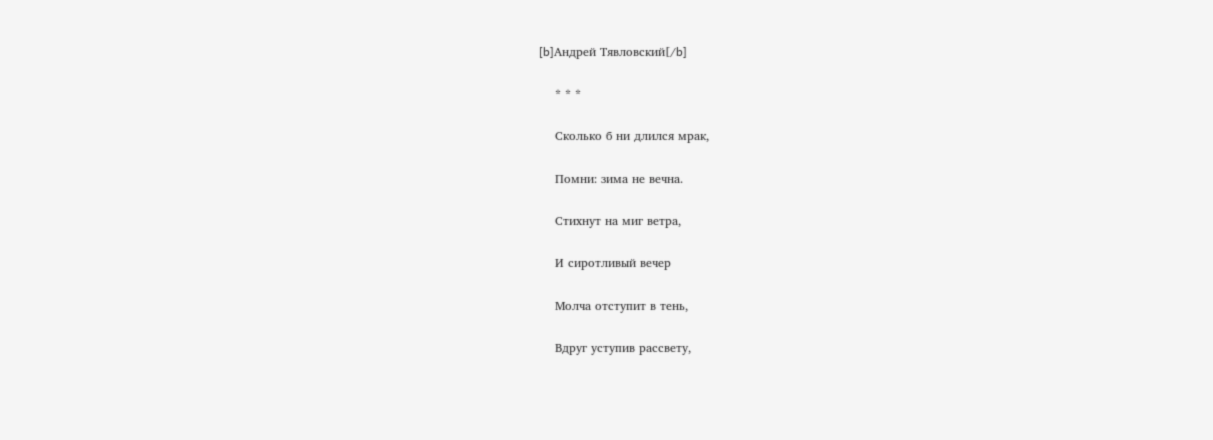[b]Андрей Тявловский[/b]

    * * *

    Сколько б ни длился мрак,

    Помни: зима не вечна.

    Стихнут на миг ветра,

    И сиротливый вечер

    Молча отступит в тень,

    Вдруг уступив рассвету,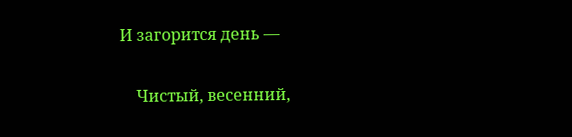И загорится день —

    Чистый, весенний,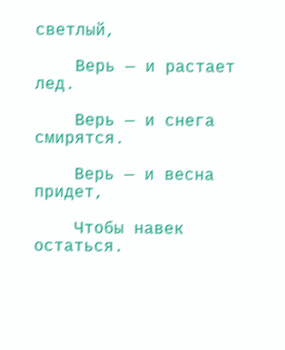светлый,

    Верь — и растает лед.

    Верь — и снега смирятся.

    Верь — и весна придет,

    Чтобы навек остаться.